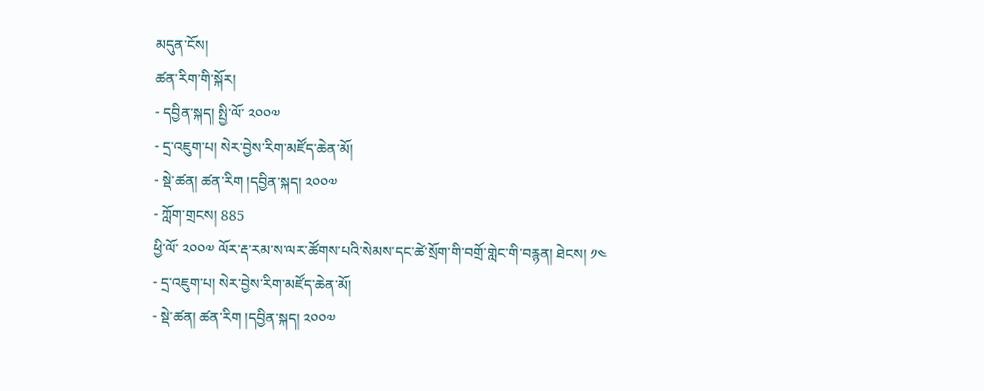མདུན་ངོས།
ཚན་རིག་གི་སྐོར།
- དབྱིན་སྐད། སྤྱི་ལོ་ ༢༠༠༧
- དྲ་འཇུག་པ། སེར་བྱེས་རིག་མཛོད་ཆེན་མོ།
- སྡེ་ཚན། ཚན་རིག །དབྱིན་སྐད། ༢༠༠༧
- ཀློག་གྲངས། 885
ཕྱི་ལོ་ ༢༠༠༧ ལོར་རྡ་རམ་ས་ལར་ཚོགས་པའི་སེམས་དང་ཚེ་སྲོག་གི་བགྲོ་གླེང་གི་བརྙན། ཐེངས། ༡༤
- དྲ་འཇུག་པ། སེར་བྱེས་རིག་མཛོད་ཆེན་མོ།
- སྡེ་ཚན། ཚན་རིག །དབྱིན་སྐད། ༢༠༠༧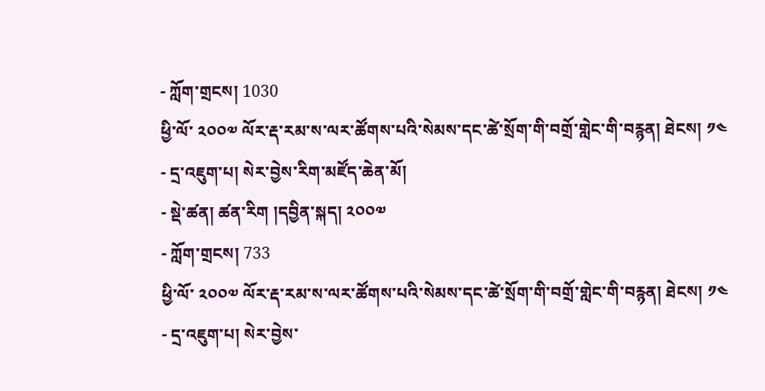- ཀློག་གྲངས། 1030
ཕྱི་ལོ་ ༢༠༠༧ ལོར་རྡ་རམ་ས་ལར་ཚོགས་པའི་སེམས་དང་ཚེ་སྲོག་གི་བགྲོ་གླེང་གི་བརྙན། ཐེངས། ༡༤
- དྲ་འཇུག་པ། སེར་བྱེས་རིག་མཛོད་ཆེན་མོ།
- སྡེ་ཚན། ཚན་རིག །དབྱིན་སྐད། ༢༠༠༧
- ཀློག་གྲངས། 733
ཕྱི་ལོ་ ༢༠༠༧ ལོར་རྡ་རམ་ས་ལར་ཚོགས་པའི་སེམས་དང་ཚེ་སྲོག་གི་བགྲོ་གླེང་གི་བརྙན། ཐེངས། ༡༤
- དྲ་འཇུག་པ། སེར་བྱེས་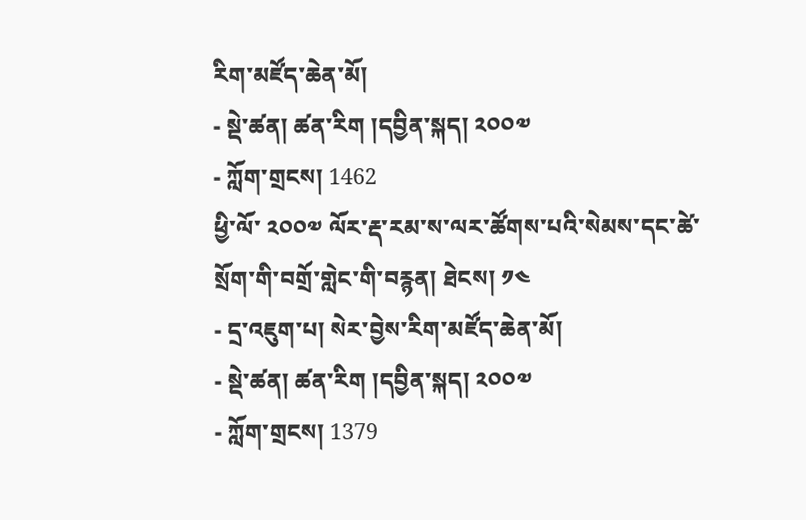རིག་མཛོད་ཆེན་མོ།
- སྡེ་ཚན། ཚན་རིག །དབྱིན་སྐད། ༢༠༠༧
- ཀློག་གྲངས། 1462
ཕྱི་ལོ་ ༢༠༠༧ ལོར་རྡ་རམ་ས་ལར་ཚོགས་པའི་སེམས་དང་ཚེ་སྲོག་གི་བགྲོ་གླེང་གི་བརྙན། ཐེངས། ༡༤
- དྲ་འཇུག་པ། སེར་བྱེས་རིག་མཛོད་ཆེན་མོ།
- སྡེ་ཚན། ཚན་རིག །དབྱིན་སྐད། ༢༠༠༧
- ཀློག་གྲངས། 1379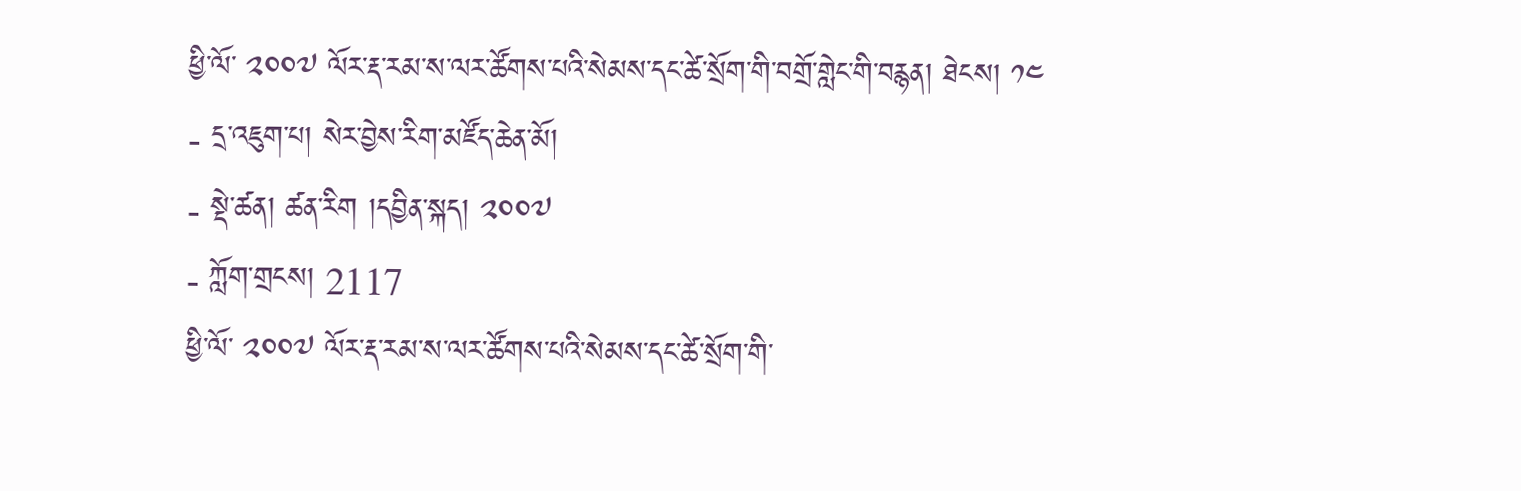ཕྱི་ལོ་ ༢༠༠༧ ལོར་རྡ་རམ་ས་ལར་ཚོགས་པའི་སེམས་དང་ཚེ་སྲོག་གི་བགྲོ་གླེང་གི་བརྙན། ཐེངས། ༡༤
- དྲ་འཇུག་པ། སེར་བྱེས་རིག་མཛོད་ཆེན་མོ།
- སྡེ་ཚན། ཚན་རིག །དབྱིན་སྐད། ༢༠༠༧
- ཀློག་གྲངས། 2117
ཕྱི་ལོ་ ༢༠༠༧ ལོར་རྡ་རམ་ས་ལར་ཚོགས་པའི་སེམས་དང་ཚེ་སྲོག་གི་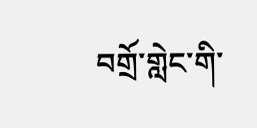བགྲོ་གླེང་གི་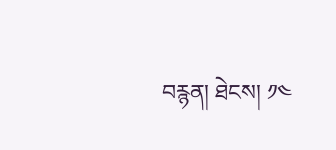བརྙན། ཐེངས། ༡༤